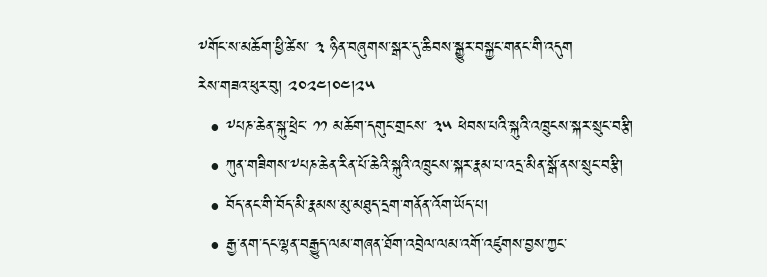༸གོང་ས་མཆོག་ཕྱི་ཚེས་ ༣ ཉིན་བཞུགས་སྒར་དུ་ཆིབས་སྒྱུར་བསྐྱང་གནང་གི་འདུག
རེས་གཟའ་ཕུར་བུ། ༢༠༢༤།༠༤།༢༥
  • ༸པཎ་ཆེན་སྐུ་ཕྲེང་ ༡༡ མཆོག་དགུང་གྲངས་ ༣༥ ཕེབས་པའི་སྐུའི་འཁྲུངས་སྐར་སྲུང་བརྩི།
  • ཀུན་གཟིགས་༸པཎ་ཆེན་རིན་པོ་ཆེའི་སྐུའི་འཁྲུངས་སྐར་རྣམ་པ་འདྲ་མིན་སྒོ་ནས་སྲུང་བརྩི།
  • བོད་ནང་གི་བོད་མི་རྣམས་མུ་མཐུད་དྲག་གནོན་འོག་ཡོད་པ།
  • རྒྱ་ནག་དང་ལྷན་བརྒྱུད་ལམ་གཞན་ཐོག་འབྲེལ་ལམ་འགོ་འཛུགས་བྱས་ཀྱང་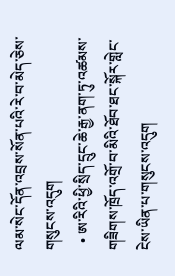ལམ་སེང་དོན་འབྲས་སོན་པའི་རེ་བ་མེད་ཅེས་གསུངས་འདུག
  • ཨ་རིའི་ཕྱི་སྲིད་དྲུང་ཆེ་རྒྱ་ནག་ཏུ་འཚམས་གཟིགས་ཁྲོད་འགྲོ་བ་མིའི་ཐོབ་ཐང་སྐོར་གླེང་ངེས་ཡིན་པ་གསུངས་འདུག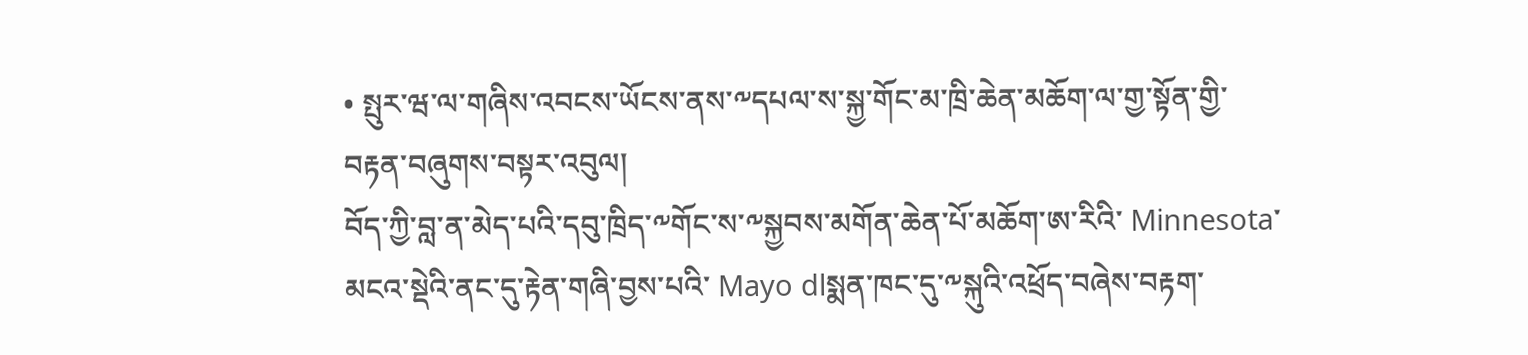• སྤུར་ཝ་ལ་གཞིས་འབངས་ཡོངས་ནས་༸དཔལ་ས་སྐྱ་གོང་མ་ཁྲི་ཆེན་མཆོག་ལ་གྱ་སྟོན་གྱི་བརྟན་བཞུགས་བསྟར་འབུལ།
བོད་ཀྱི་བླ་ན་མེད་པའི་དབུ་ཁྲིད་༸གོང་ས་༸སྐྱབས་མགོན་ཆེན་པོ་མཆོག་ཨ་རིའི་ Minnesota་མངའ་སྡེའི་ནང་དུ་རྟེན་གཞི་བྱས་པའི་ Mayo dlསྨན་ཁང་དུ་༸སྐུའི་འཕྲོད་བཞེས་བརྟག་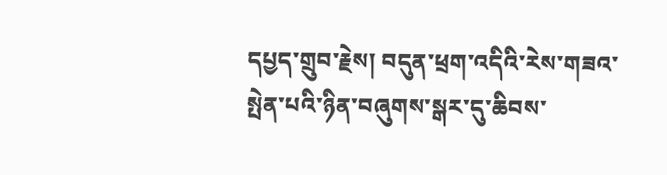དཔྱད་གྲུབ་རྗེས། བདུན་ཕྲག་འདིའི་རེས་གཟའ་སྤེན་པའི་ཉིན་བཞུགས་སྒར་དུ་ཆིབས་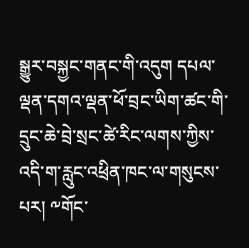སྒྱུར་བསྐྱང་གནང་གི་འདུག དཔལ་ལྡན་དགའ་ལྡན་ཕོ་བྲང་ཡིག་ཚང་གི་དྲུང་ཆེ་བྲེ་སྲང་ཚེ་རིང་ལགས་ཀྱིས་འདི་ག་རླུང་འཕྲིན་ཁང་ལ་གསུངས་པར། ༸གོང་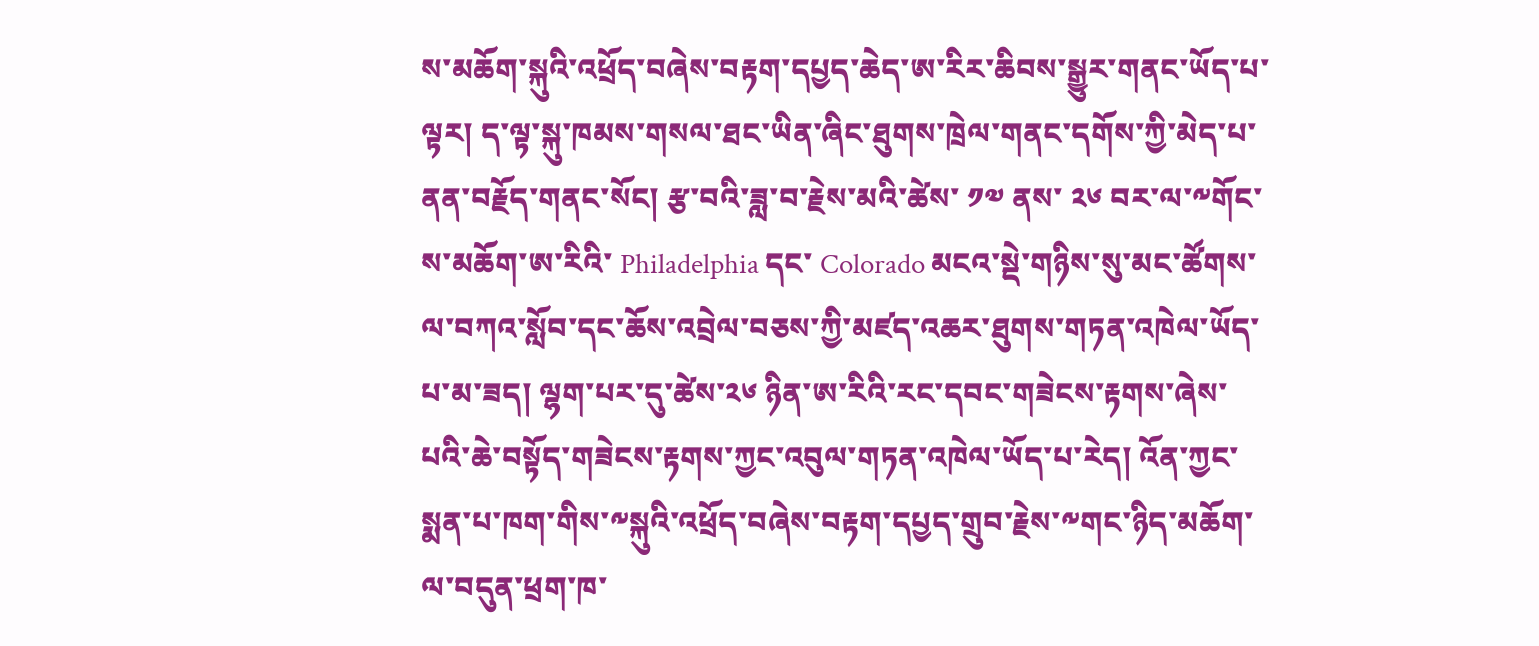ས་མཆོག་སྐུའི་འཕྲོད་བཞེས་བརྟག་དཔྱད་ཆེད་ཨ་རིར་ཆིབས་སྒྱུར་གནང་ཡོད་པ་ལྟར། ད་ལྟ་སྐུ་ཁམས་གསལ་ཐང་ཡིན་ཞིང་ཐུགས་ཁྲེལ་གནང་དགོས་ཀྱི་མེད་པ་ནན་བརྗོད་གནང་སོང། རྩ་བའི་ཟླ་བ་རྗེས་མའི་ཚེས་ ༡༧ ནས་ ༢༦ བར་ལ་༸གོང་ས་མཆོག་ཨ་རིའི་ Philadelphia དང་ Colorado མངའ་སྡེ་གཉིས་སུ་མང་ཚོགས་ལ་བཀའ་སློབ་དང་ཆོས་འབྲེལ་བཅས་ཀྱི་མཛད་འཆར་ཐུགས་གཏན་འཁེལ་ཡོད་པ་མ་ཟད། ལྷག་པར་དུ་ཚེས་༢༦ ཉིན་ཨ་རིའི་རང་དབང་གཟེངས་རྟགས་ཞེས་པའི་ཆེ་བསྟོད་གཟེངས་རྟགས་ཀྱང་འབུལ་གཏན་འཁེལ་ཡོད་པ་རེད། འོན་ཀྱང་སྨན་པ་ཁག་གིས་༸སྐུའི་འཕྲོད་བཞེས་བརྟག་དཔྱད་གྲུབ་རྗེས་༸གང་ཉིད་མཆོག་ལ་བདུན་ཕྲག་ཁ་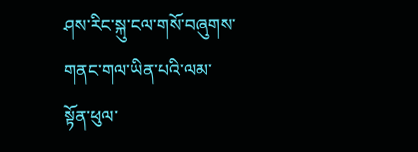ཤས་རིང་སྐུ་ངལ་གསོ་བཞུགས་གནང་གལ་ཡིན་པའི་ལམ་སྟོན་ཕུལ་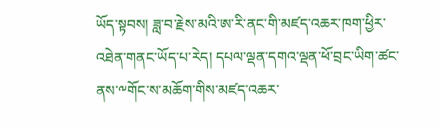ཡོད་སྟབས། ཟླ་བ་རྗེས་མའི་ཨ་རི་ནང་གི་མཛད་འཆར་ཁག་ཕྱིར་འཐེན་གནང་ཡོད་པ་རེད། དཔལ་ལྡན་དགའ་ལྡན་ཕོ་བྲང་ཡིག་ཚང་ནས་༸གོང་ས་མཆོག་གིས་མཛད་འཆར་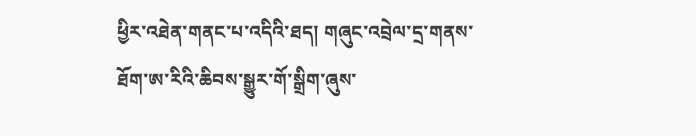ཕྱིར་འཐེན་གནང་པ་འདིའི་ཐད། གཞུང་འབྲེལ་དྲ་གནས་ཐོག་ཨ་རིའི་ཆིབས་སྒྱུར་གོ་སྒྲིག་ཞུས་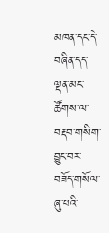མཁན་དང་དེ་བཞིན་དད་ལྡན་མང་ཚོགས་ལ་བརྡབ་གསིག་བྱུང་བར་བཟོད་གསོལ་ཞུ་པའི་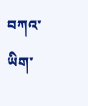བཀའ་ཡིག་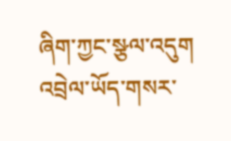ཞིག་ཀྱང་སྩལ་འདུག
འབྲེལ་ཡོད་གསར་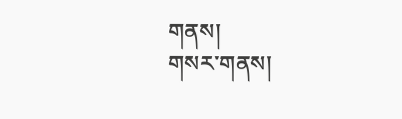གནས།
གསར་གནས།